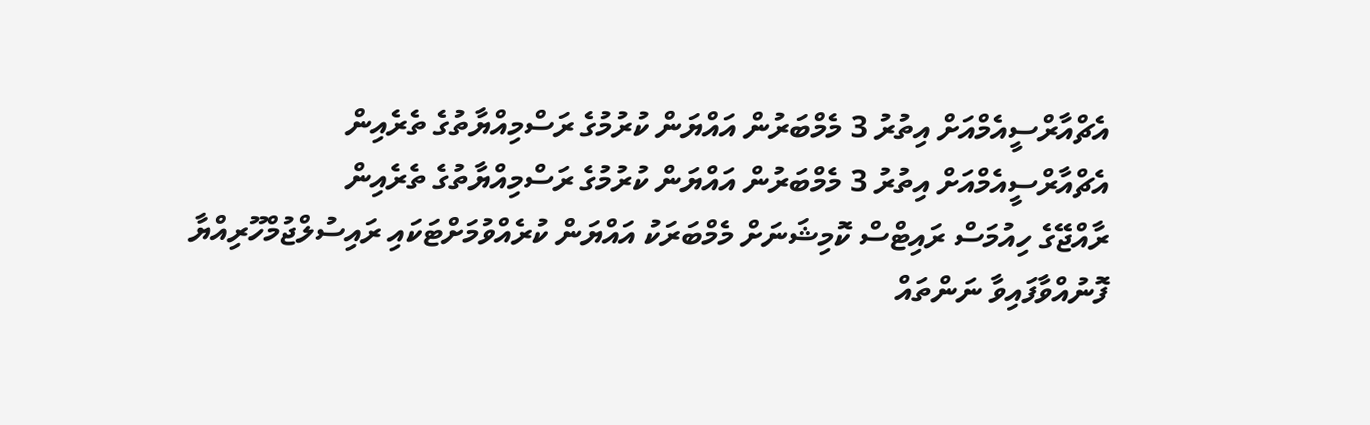އެޗްއާރްސީއެމްއަށް އިތުރު 3 މެމްބަރުން އައްޔަން ކުރުމުގެ ރަސްމިއްޔާތުގެ ތެރެއިން
އެޗްއާރްސީއެމްއަށް އިތުރު 3 މެމްބަރުން އައްޔަން ކުރުމުގެ ރަސްމިއްޔާތުގެ ތެރެއިން
ރާއްޖޭގެ ހިއުމަސް ރައިޓްސް ކޮމިޝަނަށް މެމްބަރަކު އައްޔަން ކުރެއްވުމަށްޓަކައި ރައިސުލްޖުމްހޫރިއްޔާ ފޮނުއްވާފައިވާ ނަންތައް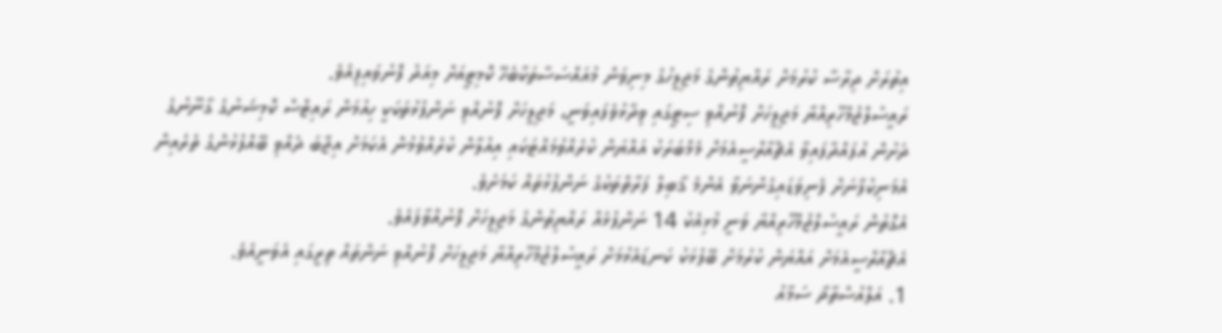އިތުރަށް ދިރާސާ ކުރުމަށް ރައްޔިތުންގެ މަޖިލީހުގެ މިނިވަން މުއައްސަސާތަކާބެހޭ ކޮމިޓީއަށް މިއަދު ފޮނުވައިފިއެވެ.
ރައީސުލްޖުމްހޫރިއްޔާ މަޖިލީހަށް ފޮނުއްވި ސިޓީގައި ވިދާޅުވެފައިވަނީ، މަޖިލީހަށް ފޮނުއްވި ނަންފުޅުތަކަކީ ހިއުމަން ރައިޓްސް ކޮމިޝަނުގެ ގާނޫނުގެ ދަށުން އުފައްދާފައިވާ އެޗްއާރްސީއެމަށް މެމްބަރަކު އައްޔަން ކުރެއްވުމައްޓަކައި އިއުލާން ކުރެއްވުމުން އެކަމަށް އިޖާބަ ދެއްވި ބޭއްފުޅުންގެ ތެރެއިން އެމަނިކުފާނަށް ފެނިވަޑައިގެންނަވާ އެންމެ ޤާބިލް ފަރާތްތަކުގެ ނަންފުޅުތައް ކަމަށެވެ.
އެގޮތުން ރައީސުލްޖުމްހޫރިއްޔާ ވަނީ މުޅިއެކު 14 ނަންފުޅެއް ރައްޔިތުންގެ މަޖިލީހަށް ފޮނުއްވާފައެވެ.
އެޗްއާރްސީއެމަށް އައްޔަން ކުރުމަށް ބޭފުޅަކު ކަނޑައެޅުމަށް ރައީސުލްޖުމްހޫރިއްޔާ މަޖިލީހަށް ފޮނުއްވި ނަންތައް ތިރީގައި އެވަނީއެވެ.
1. އަލްއުސްތާޛާ ސަމާއު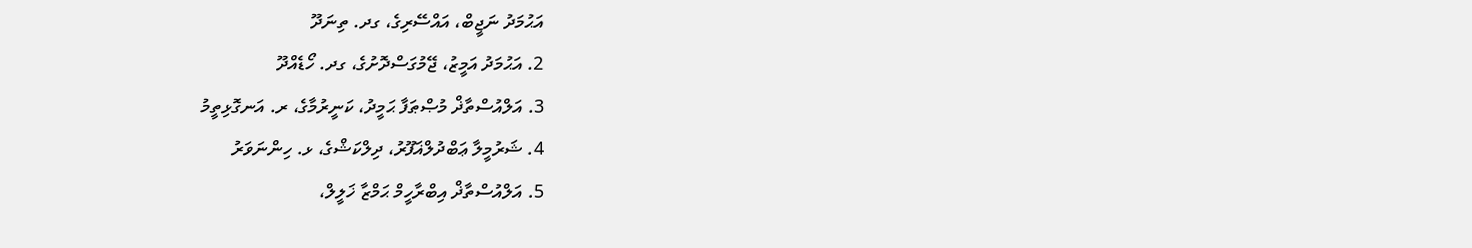އަޙުމަދު ނަޖީބް، އައްސޭރިގެ، ގދ. ތިނަދޫ
2. އަޙުމަދު އަމީޒު، ޖޭމުގަސްދޮށުގެ، ގދ. ހޯޑެއްދޫ
3. އަލްއުސްތާޛް މުޞްޠަފާ ޙަމީދު، ކަނީރުމާގެ، ރ. އަނގޮޅިތީމު
4. ޝަރުމީލާ ޢަބްދުލްޣަފޫރު، ދިލްކަޝްގެ، ޅ. ހިންނަވަރު
5. އަލްއުސްތާޛް އިބްރާހީމް ޙަމްޒާ ޚަލީލް،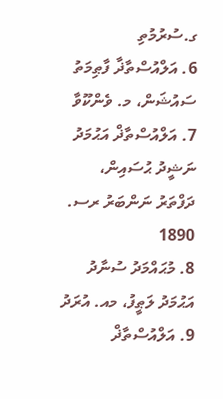ގ.ސުރުމުތި
6. އަލްއުސްތާޛާ ފާޠިމަތު ސައުޝަން، މ. ވެންކޫވާ
7. އަލްއުސްތާޛް އަޙުމަދު ނަޝީދު ޙުސައިން، ދަފްތަރު ނަންބަރު ރސ. 1890
8. މުޙައްމަދު ސުނާދު އަޙުމަދު ލަޠީފު، މއ. އުރަދު
9. އަލްއުސްތާޛް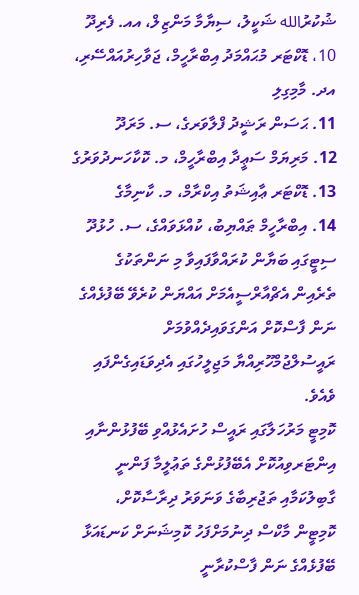ޝުކުރުالله ޝަކީލު، ސިޔާމާ މަންޒިލް، އއ. ފެރިދޫ
10، ޑޮކްޓަރ މުޙައްމަދު އިބްރާހީމް، ޖަވާހިރުއައްސޭރި، އދ. މާމިގިލި
11. ޙަސަން ރަޝީދު ފްލާވަރގެ، ސ. މަރަދޫ
12. މަރިޔަމް ސަޢީދާ އިބްރާހީމް، މ. ކޮކާހަނދުވަރުގެ
13. ޑޮކްޓަރ ޢާއިޝަތު އިކްރާމް، މ. ކާނިމާގެ
14. އިބްރާހީމް ޠައްޔިބު، ކުއްޅަވައްގެ، ސ. ހުޅުދޫ
ސިޓީގައި ބަޔާން ކުރައްވާފައިވާ މި ނަންތަކުގެ ތެރެއިން އެޗްއާރްސީއެމަށް އައްޔަން ކުރެވޭ ބޭފުޅެއްގެ ނަން ފާސްކޮށް އަންގަވައިދެއްވުމަށް ރައީސުލްޖުމްހޫރިއްޔާ މަޖިލީހުގައި އެދިވަޑައިގެންފައި ވެއެވެ.
ކޮމިޓީ މަރުހަލާގައި ރައީސް ހުށައެޅުއްވި ބޭފުޅުންނާއި އިންޓަރވިއުކޮށް އެބޭފުޅުންގެ ތަޢުލީމާ ފަންނީ ގާބިލުކަމާއި ތަޖުރިބާގެ ވަނަވަރު ދިރާސާކޮށް، ކޮމިޓީން މާކްސް ދިނުމަށްފަހު ކޮމިޝަނަށް ކަނޑައަޅާ ބޭފުޅެއްގެ ނަން ފާސްކުރާނީ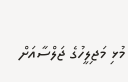މުޅި މަޖިލީހުގެ ޖަލްސާއަށް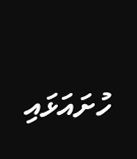ހުށައަޅައި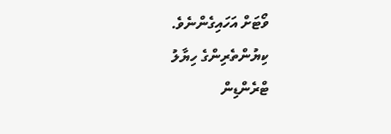ވޯޓަށް އަހައިގެންނެވެ.
ކިޔުންތެރިންގެ ހިޔާލު
ޓްރެންޑިން